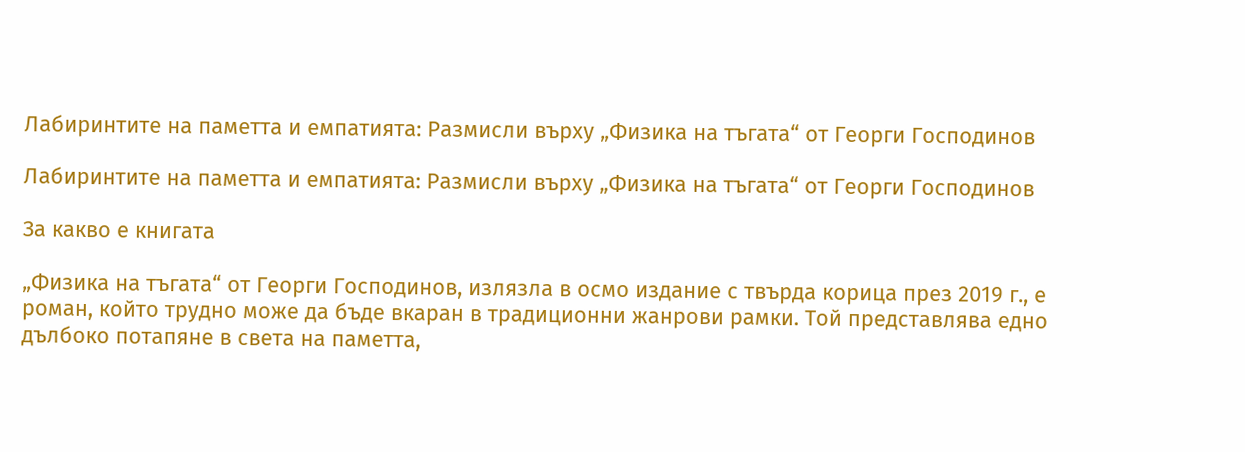Лабиринтите на паметта и емпатията: Размисли върху „Физика на тъгата“ от Георги Господинов

Лабиринтите на паметта и емпатията: Размисли върху „Физика на тъгата“ от Георги Господинов

За какво е книгата

„Физика на тъгата“ от Георги Господинов, излязла в осмо издание с твърда корица през 2019 г., е роман, който трудно може да бъде вкаран в традиционни жанрови рамки. Той представлява едно дълбоко потапяне в света на паметта,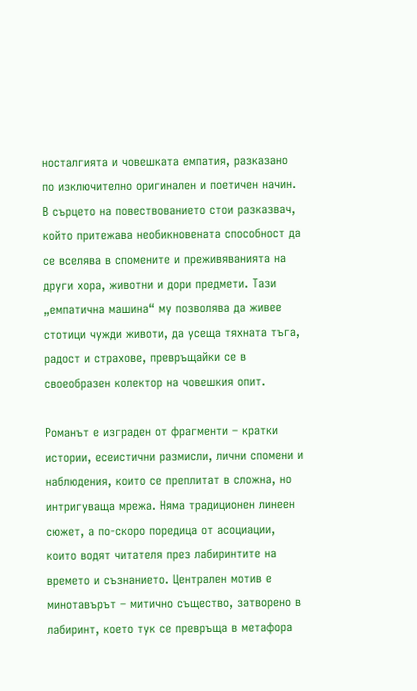носталгията и човешката емпатия, разказано по изключително оригинален и поетичен начин. В сърцето на повествованието стои разказвач, който притежава необикновената способност да се вселява в спомените и преживяванията на други хора, животни и дори предмети. Тази „емпатична машина“ му позволява да живее стотици чужди животи, да усеща тяхната тъга, радост и страхове, превръщайки се в своеобразен колектор на човешкия опит.

Романът е изграден от фрагменти – кратки истории, есеистични размисли, лични спомени и наблюдения, които се преплитат в сложна, но интригуваща мрежа. Няма традиционен линеен сюжет, а по-скоро поредица от асоциации, които водят читателя през лабиринтите на времето и съзнанието. Централен мотив е минотавърът – митично същество, затворено в лабиринт, което тук се превръща в метафора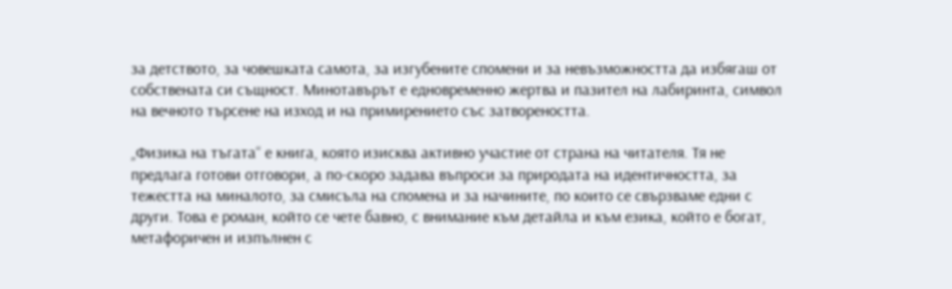за детството, за човешката самота, за изгубените спомени и за невъзможността да избягаш от собствената си същност. Минотавърът е едновременно жертва и пазител на лабиринта, символ на вечното търсене на изход и на примирението със затвореността.

„Физика на тъгата“ е книга, която изисква активно участие от страна на читателя. Тя не предлага готови отговори, а по-скоро задава въпроси за природата на идентичността, за тежестта на миналото, за смисъла на спомена и за начините, по които се свързваме едни с други. Това е роман, който се чете бавно, с внимание към детайла и към езика, който е богат, метафоричен и изпълнен с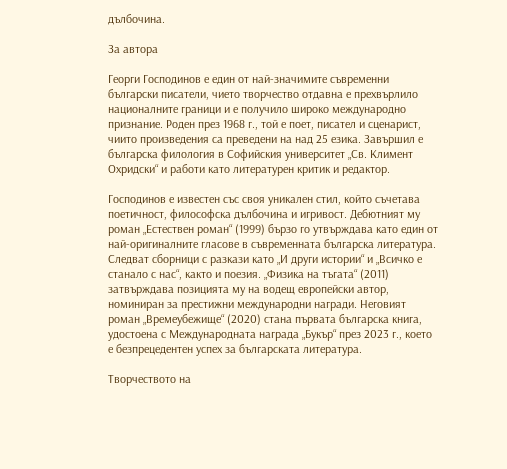дълбочина.

За автора

Георги Господинов е един от най-значимите съвременни български писатели, чието творчество отдавна е прехвърлило националните граници и е получило широко международно признание. Роден през 1968 г., той е поет, писател и сценарист, чиито произведения са преведени на над 25 езика. Завършил е българска филология в Софийския университет „Св. Климент Охридски“ и работи като литературен критик и редактор.

Господинов е известен със своя уникален стил, който съчетава поетичност, философска дълбочина и игривост. Дебютният му роман „Естествен роман“ (1999) бързо го утвърждава като един от най-оригиналните гласове в съвременната българска литература. Следват сборници с разкази като „И други истории“ и „Всичко е станало с нас“, както и поезия. „Физика на тъгата“ (2011) затвърждава позицията му на водещ европейски автор, номиниран за престижни международни награди. Неговият роман „Времеубежище“ (2020) стана първата българска книга, удостоена с Международната награда „Букър“ през 2023 г., което е безпрецедентен успех за българската литература.

Творчеството на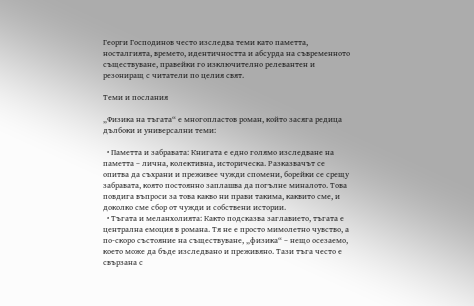Георги Господинов често изследва теми като паметта, носталгията, времето, идентичността и абсурда на съвременното съществуване, правейки го изключително релевантен и резониращ с читатели по целия свят.

Теми и послания

„Физика на тъгата“ е многопластов роман, който засяга редица дълбоки и универсални теми:

  • Паметта и забравата: Книгата е едно голямо изследване на паметта – лична, колективна, историческа. Разказвачът се опитва да съхрани и преживее чужди спомени, борейки се срещу забравата, която постоянно заплашва да погълне миналото. Това повдига въпроси за това какво ни прави такима, каквито сме, и доколко сме сбор от чужди и собствени истории.
  • Тъгата и меланхолията: Както подсказва заглавието, тъгата е централна емоция в романа. Тя не е просто мимолетно чувство, а по-скоро състояние на съществуване, „физика“ – нещо осезаемо, което може да бъде изследвано и преживяно. Тази тъга често е свързана с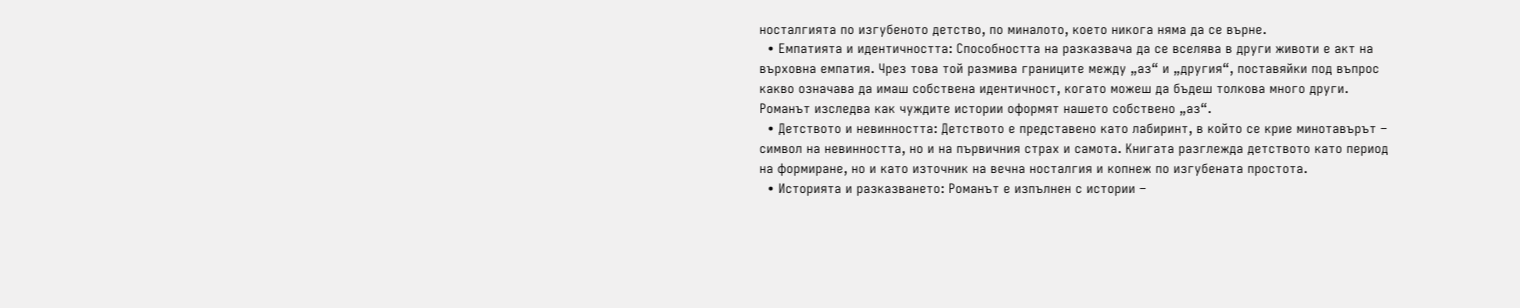носталгията по изгубеното детство, по миналото, което никога няма да се върне.
  • Емпатията и идентичността: Способността на разказвача да се вселява в други животи е акт на върховна емпатия. Чрез това той размива границите между „аз“ и „другия“, поставяйки под въпрос какво означава да имаш собствена идентичност, когато можеш да бъдеш толкова много други. Романът изследва как чуждите истории оформят нашето собствено „аз“.
  • Детството и невинността: Детството е представено като лабиринт, в който се крие минотавърът – символ на невинността, но и на първичния страх и самота. Книгата разглежда детството като период на формиране, но и като източник на вечна носталгия и копнеж по изгубената простота.
  • Историята и разказването: Романът е изпълнен с истории –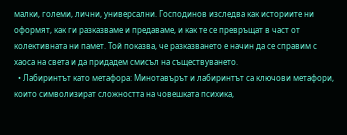малки, големи, лични, универсални. Господинов изследва как историите ни оформят, как ги разказваме и предаваме, и как те се превръщат в част от колективната ни памет. Той показва, че разказването е начин да се справим с хаоса на света и да придадем смисъл на съществуването.
  • Лабиринтът като метафора: Минотавърът и лабиринтът са ключови метафори, които символизират сложността на човешката психика,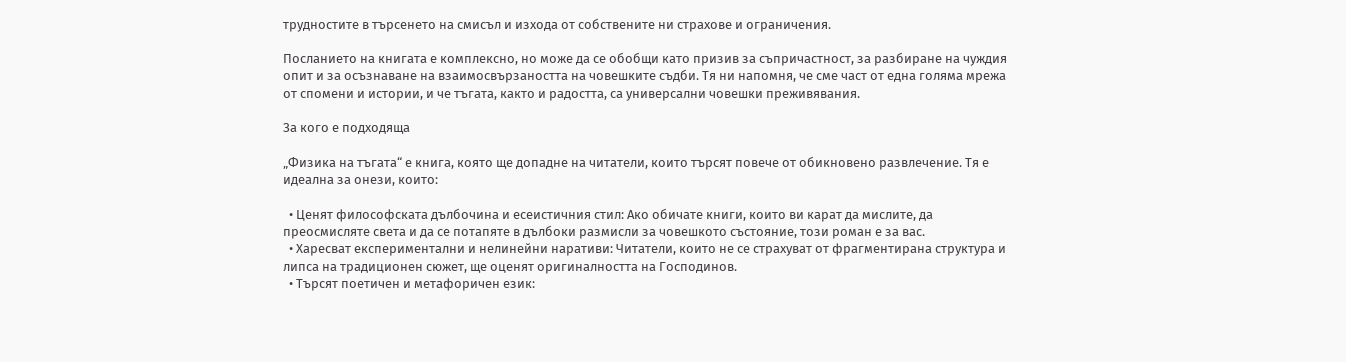трудностите в търсенето на смисъл и изхода от собствените ни страхове и ограничения.

Посланието на книгата е комплексно, но може да се обобщи като призив за съпричастност, за разбиране на чуждия опит и за осъзнаване на взаимосвързаността на човешките съдби. Тя ни напомня, че сме част от една голяма мрежа от спомени и истории, и че тъгата, както и радостта, са универсални човешки преживявания.

За кого е подходяща

„Физика на тъгата“ е книга, която ще допадне на читатели, които търсят повече от обикновено развлечение. Тя е идеална за онези, които:

  • Ценят философската дълбочина и есеистичния стил: Ако обичате книги, които ви карат да мислите, да преосмисляте света и да се потапяте в дълбоки размисли за човешкото състояние, този роман е за вас.
  • Харесват експериментални и нелинейни наративи: Читатели, които не се страхуват от фрагментирана структура и липса на традиционен сюжет, ще оценят оригиналността на Господинов.
  • Търсят поетичен и метафоричен език: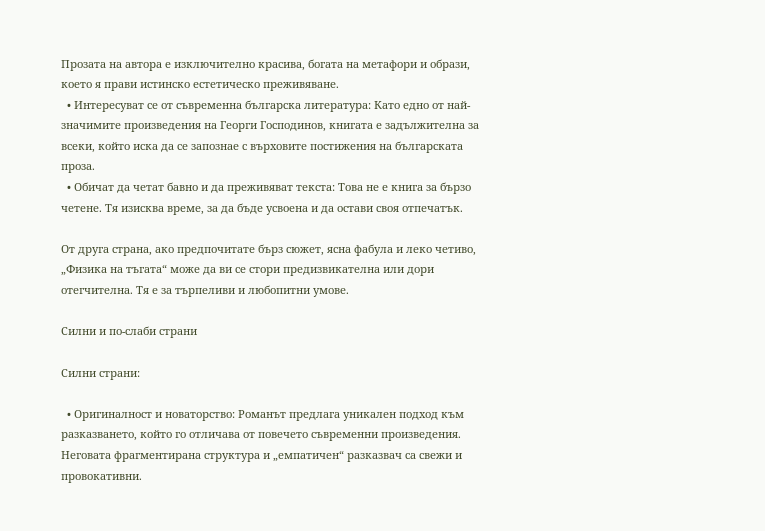Прозата на автора е изключително красива, богата на метафори и образи, което я прави истинско естетическо преживяване.
  • Интересуват се от съвременна българска литература: Като едно от най-значимите произведения на Георги Господинов, книгата е задължителна за всеки, който иска да се запознае с върховите постижения на българската проза.
  • Обичат да четат бавно и да преживяват текста: Това не е книга за бързо четене. Тя изисква време, за да бъде усвоена и да остави своя отпечатък.

От друга страна, ако предпочитате бърз сюжет, ясна фабула и леко четиво, „Физика на тъгата“ може да ви се стори предизвикателна или дори отегчителна. Тя е за търпеливи и любопитни умове.

Силни и по-слаби страни

Силни страни:

  • Оригиналност и новаторство: Романът предлага уникален подход към разказването, който го отличава от повечето съвременни произведения. Неговата фрагментирана структура и „емпатичен“ разказвач са свежи и провокативни.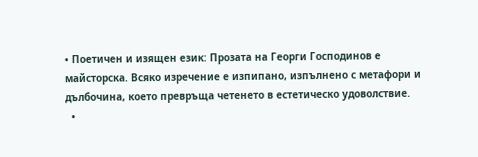• Поетичен и изящен език: Прозата на Георги Господинов е майсторска. Всяко изречение е изпипано, изпълнено с метафори и дълбочина, което превръща четенето в естетическо удоволствие.
  •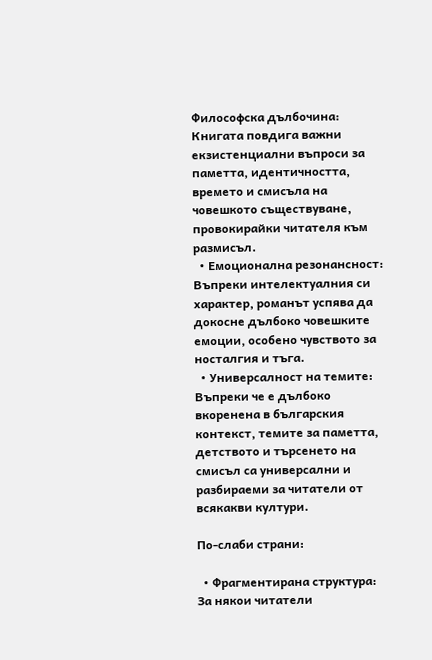Философска дълбочина: Книгата повдига важни екзистенциални въпроси за паметта, идентичността, времето и смисъла на човешкото съществуване, провокирайки читателя към размисъл.
  • Емоционална резонансност: Въпреки интелектуалния си характер, романът успява да докосне дълбоко човешките емоции, особено чувството за носталгия и тъга.
  • Универсалност на темите: Въпреки че е дълбоко вкоренена в българския контекст, темите за паметта, детството и търсенето на смисъл са универсални и разбираеми за читатели от всякакви култури.

По-слаби страни:

  • Фрагментирана структура: За някои читатели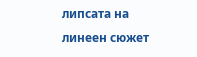липсата на линеен сюжет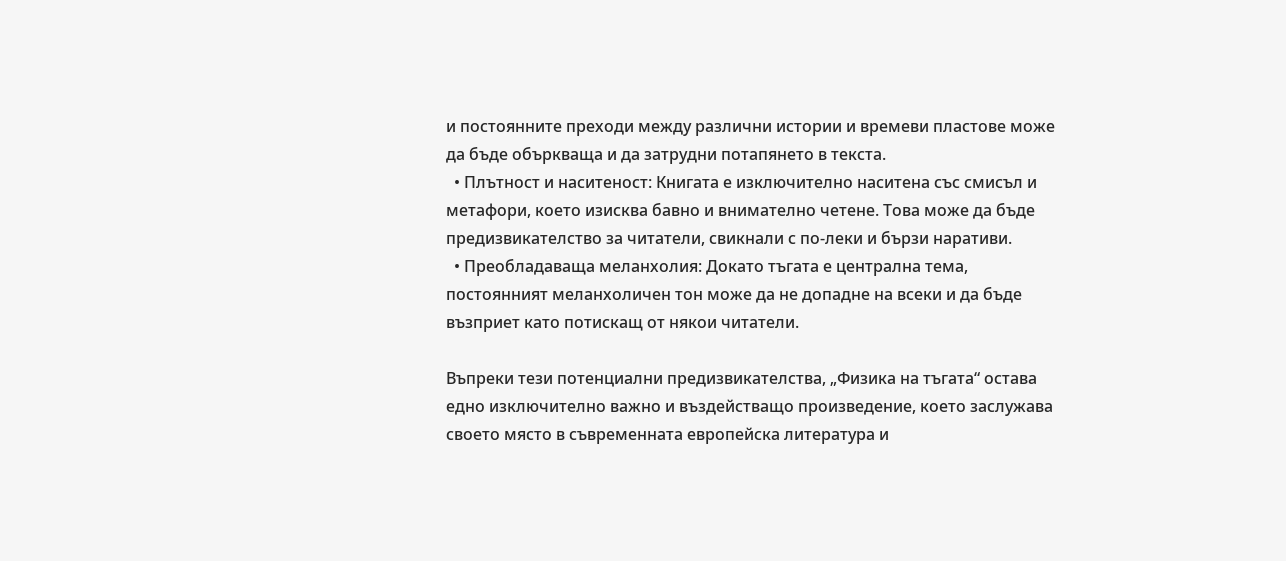и постоянните преходи между различни истории и времеви пластове може да бъде объркваща и да затрудни потапянето в текста.
  • Плътност и наситеност: Книгата е изключително наситена със смисъл и метафори, което изисква бавно и внимателно четене. Това може да бъде предизвикателство за читатели, свикнали с по-леки и бързи наративи.
  • Преобладаваща меланхолия: Докато тъгата е централна тема, постоянният меланхоличен тон може да не допадне на всеки и да бъде възприет като потискащ от някои читатели.

Въпреки тези потенциални предизвикателства, „Физика на тъгата“ остава едно изключително важно и въздействащо произведение, което заслужава своето място в съвременната европейска литература и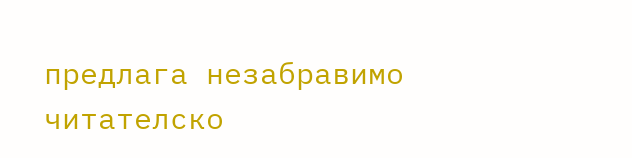предлага незабравимо читателско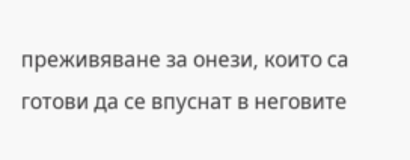преживяване за онези, които са готови да се впуснат в неговите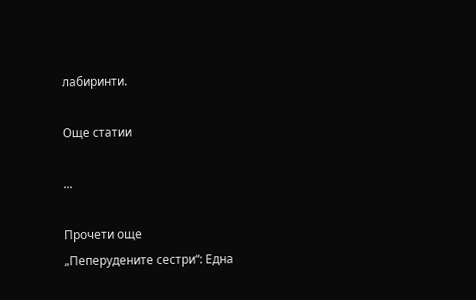лабиринти.

Още статии

...

Прочети още
„Пеперудените сестри“: Една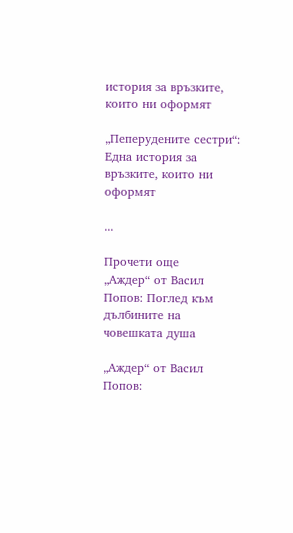история за връзките, които ни оформят

„Пеперудените сестри“: Една история за връзките, които ни оформят

...

Прочети още
„Аждер“ от Васил Попов: Поглед към дълбините на човешката душа

„Аждер“ от Васил Попов: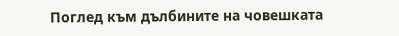Поглед към дълбините на човешката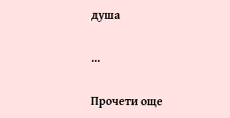душа

...

Прочети още